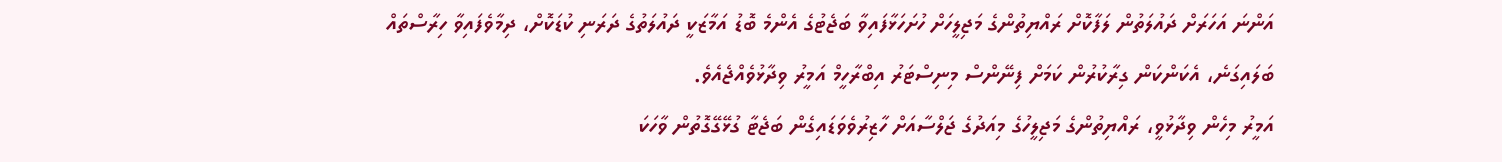އަންނަ އަހަރަށް ދައުލަތުން ލަފާކޮށް ރައްޔިތުންގެ މަޖިލީހަށް ހުށަހަޅާފައިވާ ބަޖެޓުގެ އެންމެ ބޮޑު އަމާޒަކީ ދައުލަތުގެ ދަރަނި ކުޑަކޮށް، ދިމާވެފައިވާ ހިރާސްތައް ބަލައިގަނެ، އެކަންކަން ގިރާކުރުން ކަމަށް ފިނޭންސް މިނިސްޓަރު އިބްރާހީމް އަމީރު ވިދާޅުވެއްޖެއެވެ.
އަމީރު މިހެން ވިދާޅުވީ، ރައްޔިތުންގެ މަޖިލީހުގެ މިއަދުގެ ޖަލްސާއަށް ހާޒިރުވެވަޑައިގެން ބަޖެޓާ ގުޅޭގޭގޮތުން ވާހަކަ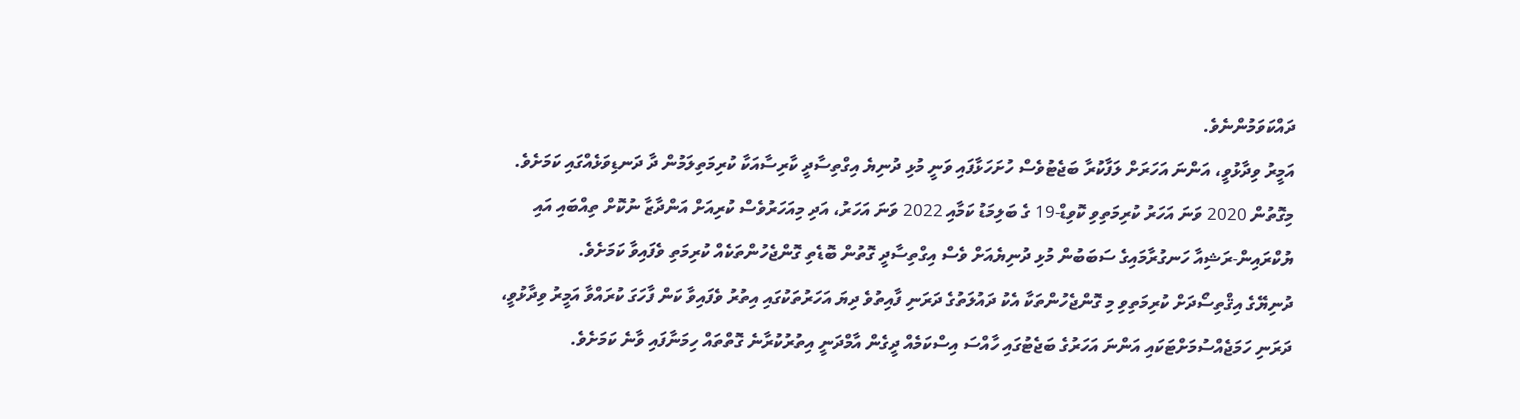ދައްކަވަމުންނެވެ.
އަމީރު ވިދާޅުވީ، އަންނަ އަހަރަށް ލަފާކުރާ ބަޖެޓުވެސް ހުށަހަޅާފައި ވަނީ މުޅި ދުނިޔެ އިގްތިސާދީ ކާރިސާއަކާ ކުރިމަތިލަމުން ދާ ދަނޑިވަޅެއްގައި ކަމަށެވެ.
މިގޮތުން 2020 ވަނަ އަހަރު ކުރިމަތިވި ކޮވިޑް-19 ގެ ބަލިމަޑު ކަމާއި 2022 ވަނަ އަހަރު، އަދި މިއަހަރުވެސް ކުރިއަށް އަންދާޒާ ނުކޮށް ތިއްބައި އައި ޔުކްރައިން-ރަޝިއާ ހަނގުރާމައިގެ ސަބަބުން މުޅި ދުނިޔެއަށް ވެސް އިގްތިސާދީ ގޮތުން ބޮޑެތި ގޮންޖެހުންތަކެއް ކުރިމަތި ވެފައިވާ ކަމަށެވެ.
ދުނިޔޭގެ އިޤްތިސޯދަށް ކުރިމަތިވި މި ގޮންޖެހުންތަކާ އެކު ދައުލަތުގެ ދަރަނި ފާއިތުވެ ދިޔަ އަހަރުތަކުގައި އިތުރު ވެފައިވާ ކަން ފާހަގަ ކުރައްވާ އަމީރު ވިދާޅުވީ، ދަރަނި ހަމަޖެއްސުމަށްޓަކައި އަންނަ އަހަރުގެ ބަޖެޓުގައި ހާއްސަ އިސްކަމެއް ދީގެން އާމްދަނީ އިތުރުކުރާނެ ގޮތްތައް ހިމަނާފައި ވާނެ ކަމަށެވެ.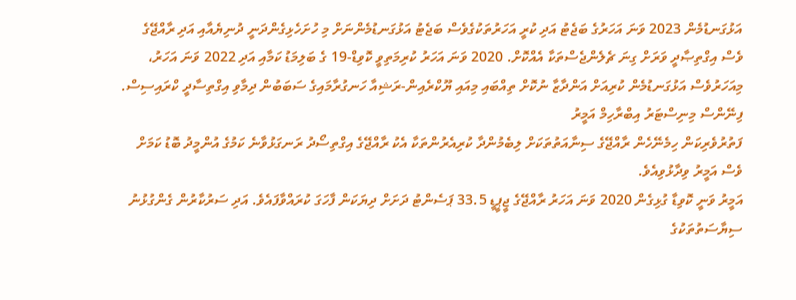އަޅުގަނޑުމެން 2023 ވަނަ އަހަރުގެ ބަޖެޓު އަދި ކުރީ އަހަރުތަކުގެވެސް ބަޖެޓު އަޅުގަނޑުމެންނަށް މި ހުށަހެޅިގެންދަނީ ދުނިޔެއާއި އަދި ރާއްޖޭގެ ވެސް އިގްތިޞާދީ ވަރަށް ގިނަ ޗެލެންޖެސްތަކާ އެއްކޮށް. 2020 ވަނަ އަހަރު ކުރިމަތިވީ ކޮވިޑް-19 ގެ ބަލިމަޑު ކަމާއި އަދި 2022 ވަނަ އަހަރު، މިއަހަރުވެސް އަޅުގަނޑުމެން ކުރިއަށް އަންދާޒާ ނުކޮށް ތިއްބައި މިއައި ޔޫކްރެއިން-ރަޝިއާ ހަނގުރާމައިގެ ސަބަބުން ދިމާވި އިގްތިސާދީ ކްރައިސިސް.
ފިނޭންސް މިނިސްޓަރު އިބްރާހިމް އަމީރު
ފަތުރުވެރިކަން ހިމެނޭހެން ރާއްޖޭގެ ސިނާއަތުތަކަށް ލިބެމުންދާ ކުރިއެރުންތަކާ އެކު ރާއްޖޭގެ އިގްތިސޯދު ރަނގަޅުވާނެ ކަމުގެ އުންމީދު ބޮޑު ކަމަށް ވެސް އަމީރު ވިދާޅުވިއެވެ.
އަމީރު ވަނީ ކޮވިޑާ ގުޅިގެން 2020 ވަނަ އަހަރު ރާއްޖޭގެ ޖީޕީޑީ 33.5 ޕަސެންޓު ދަށަށް ދިޔަކަން ފާހަގަ ކުރައްވާފައެވެ. އަދި ސަރުކާރުން ގެންގުޅުނު ސިޔާސަތުތަކުގެ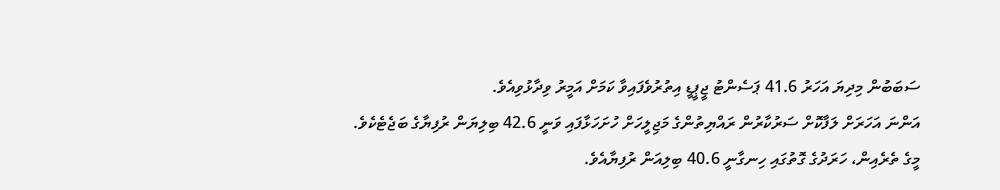ސަބަބުން މިދިޔަ އަހަރު 41.6 ޕަސެންޓު ޖީޕީޑީ އިތުރުވެފައިވާ ކަމަށް އަމީރު ވިދާޅުވިއެވެ.
އަންނަ އަހަރަށް ލަފާކޮށް ސަރުކާރުން ރައްޔިތުންގެ މަޖިލީހަށް ހުށަހަޅާފައި ވަނީ 42.6 ބިލިޔަން ރުފިޔާގެ ބަޖެޓެކެވެ. މީގެ ތެރެއިން، ހަރަދުގެ ގޮތުގައި ހިނގާނީ 40.6 ބިލިއަން ރުފިޔާއެވެ.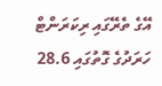އޭގެ ތެރޭގައި ރިކަރަންޓް ހަރަދުގެ ގޮތުގައި 28.6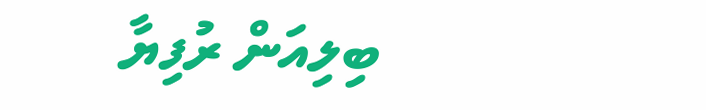ބިލިއަން ރުފިޔާ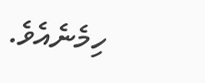ހިމެނެއެވެ.